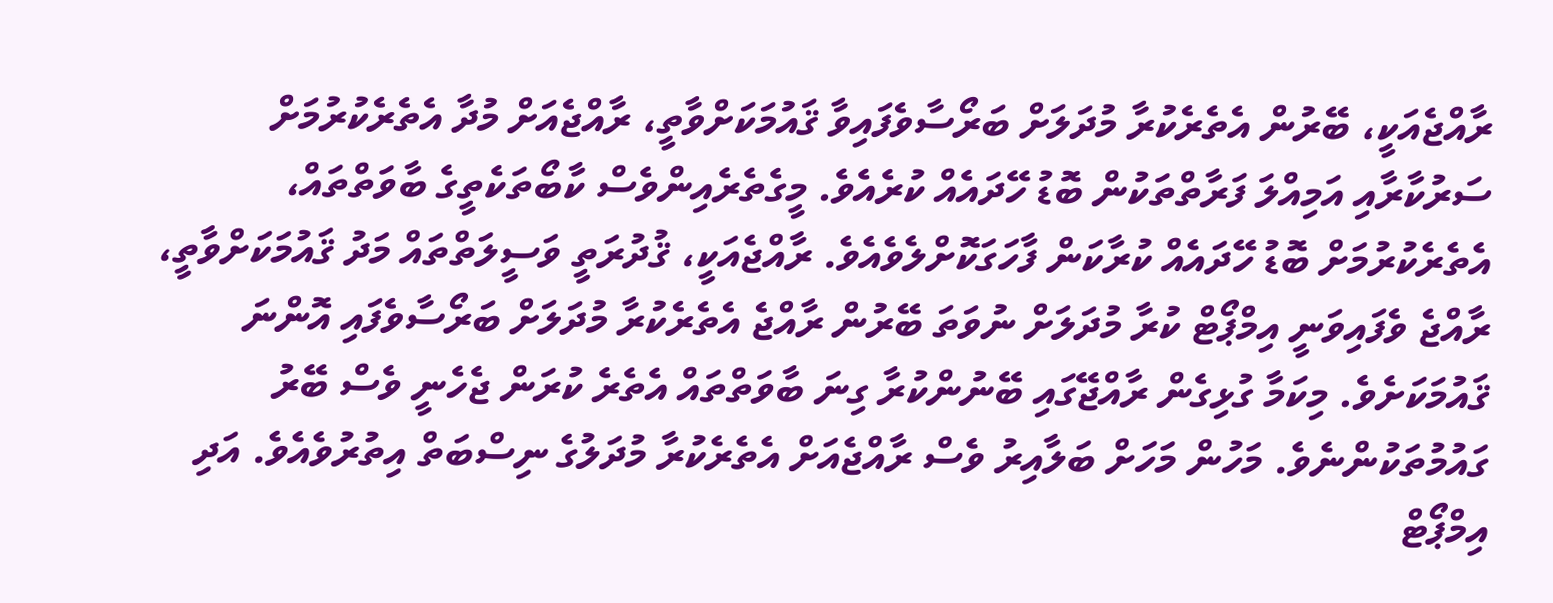ރާއްޖެއަކީ، ބޭރުން އެތެރެކުރާ މުދަލަށް ބަރޯސާވެފައިވާ ޤައުމަކަށްވާތީ، ރާއްޖެއަށް މުދާ އެތެރެކުރުމަށް ސަރުކާރާއި އަމިއްލަ ފަރާތްތަކުން ބޮޑު ހޭދައެއް ކުރެއެވެ. މީގެތެރެއިންވެސް ކާބޯތަކެތީގެ ބާވަތްތައް، އެތެރެކުރުމަށް ބޮޑު ހޭދައެއް ކުރާކަން ފާހަގަކޮށްލެވެއެވެ. ރާއްޖެއަކީ، ޤުދުރަތީ ވަސީލަތްތައް މަދު ޤައުމަކަށްވާތީ، ރާއްޖެ ވެފައިވަނީ އިމްޕޯޓް ކުރާ މުދަލަށް ނުވަތަ ބޭރުން ރާއްޖެ އެތެރެކުރާ މުދަލަށް ބަރޯސާވެފައި އޮންނަ ޤައުމަކަށެވެ. މިކަމާ ގުޅިގެން ރާއްޖޭގައި ބޭނުންކުރާ ގިނަ ބާވަތްތައް އެތެރެ ކުރަން ޖެހެނީ ވެސް ބޭރު ގައުމުތަކުންނެވެ. މަހުން މަހަށް ބަލާއިރު ވެސް ރާއްޖެއަށް އެތެރެކުރާ މުދަލުގެ ނިސްބަތް އިތުރުވެއެވެ. އަދި އިމްޕޯޓް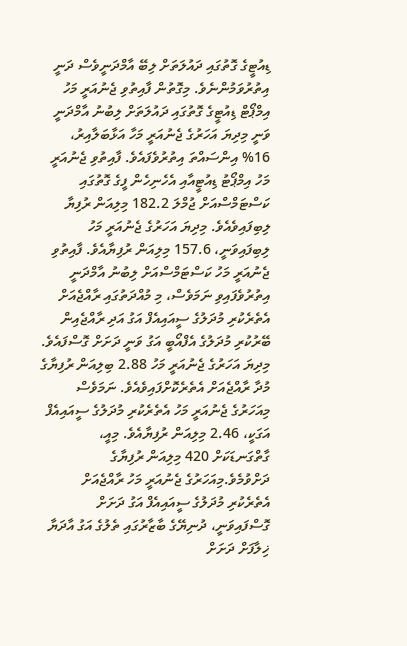ޑިއުޓީގެ ގޮތުގައި ދައުލަތަށް ލިބޭ އާމްދަނީވެސް ދަނީ އިތުރުވަމުންނެވެ. މިގޮތުން ފާއިތުވި ޖެނުއަރީ މަހު އިމްޕޯޓް ޑިއުޓީގެ ގޮތުގައި ދައުލަތަށް ލިބުނު އާމްދަނީ ވަނީ މިދިޔަ އަހަރުގެ ޖެނުއަރީ މަހާ އަޅާބަލާއިރު، 16% އިންސައްތަ އިތުރުވެފައެވެ. ފާއިތުވި ޖެނުއަރީ މަހު އިމްޕޯޓު ޑިއުޓީއާއި އެހެނިހެން ފީގެ ގޮތުގައި ކަސްޓަމްސްއަށް ޖުމްލަ 182.2 މިލިއަން ރުފިޔާ ލިބިފައިވެއެވެ. މިދިޔަ އަހަރުގެ ޖެނުއަރީ މަހު ލިބިފައިވަނީ، 157.6 މިލިއަން ރުފިޔާއެވެ. ފާއިތުވި ޖެނުއަރީ މަހު ކަސްޓަމްސްއަށް ލިބުނު އާމްދަނީ އިތުރުވެފައިވި ނަމަވެސް، މި މުއްދަތުގައި ރާއްޖެއަށް އެތެރެކުރި މުދަލުގެ ސީއައިއެފް އަގު އަދި ރާއްޖެއިން ބޭރުކުރި މުދަލުގެ އެފްއޯބީ އަގު ވަނީ ދަށަށް ގޮސްފައެވެ. މިދިޔަ އަހަރުގެ ޖެނުއަރީ މަހު 2.88 ބިލިއަން ރުފިޔާގެ މުދާ ރާއްޖެއަށް އެތެރެކޮށްފައިވެއެވެ. ނަމަވެސް މިއަހަރުގެ ޖެނުއަރީ މަހު އެތެރެކުރި މުދަލުގެ ސީއައިއެފް އަގަކީ، 2.46 މިލިއަން ރުފިޔާއެވެ. މިއީ، ގާތްގަނޑަކަށް 420 މިލިއަން ރުފިޔާގެ ދަށްވުމެވެ.މިއަހަރުގެ ޖެނުއަރީ މަހު ރާއްޖެއަށް އެތެރެކުރި މުދަލުގެ ސީއައިއެފް އަގު ދަށަށް ގޮސްފައިވަނީ، ދުނިޔޭގެ ބާޒާރުގައި ތެލުގެ އަގު އާދަޔާ ޚިލާފަށް ދަށަށް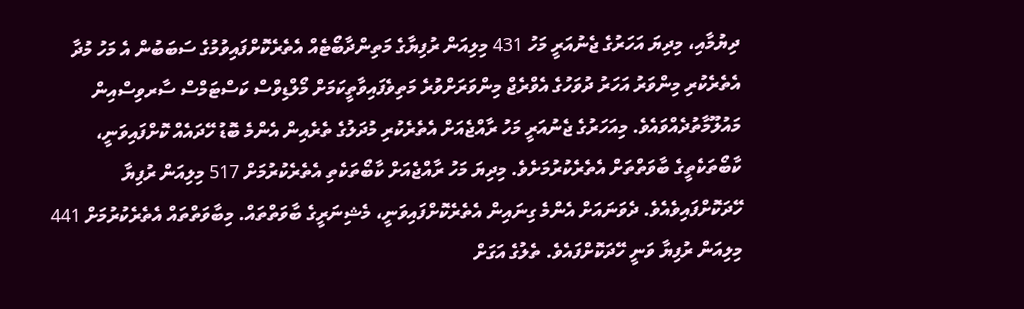ދިޔުމާއި، މިދިޔަ އަހަރުގެ ޖެނުއަރީ މަހު 431 މިލިއަން ރުފިޔާގެ މަތިންދާބޯޓެއް އެތެރެކޮށްފައިވުމުގެ ސަބަބުން އެ މަހު މުދާ އެތެރެކުރި މިންވަރު އަހަރު ދުވަހުގެ އެވްރެޖް މިންވަރަށްވުރެ މަތިވެފައިވާތީކަމަށް މޯލްޑިވްސް ކަސްޓަމްސް ސާރވިސްއިން މައުލޫމާތުދެއްވައެވެ. މިއަހަރުގެ ޖެނުއަރީ މަހު ރާއްޖެއަށް އެތެރެކުރި މުދަލުގެ ތެރެއިން އެންމެ ބޮޑު ހޭދައެއް ކޮށްފައިވަނީ، ކާބޯތަކެތީގެ ބާވަތްތަށް އެތެރެކުރުމަށެވެ. މިދިޔަ މަހު ރާއްޖެއަށް ކާބޯތަކެތި އެތެރެކުރުމަށް 517 މިލިއަން ރުފިޔާ ހޭދަކޮށްފައިވެއެވެ. ދެވަނައަށް އެންމެ ގިނައިން އެތެރެކޮށްފައިވަނީ، މެޝިނަރީގެ ބާވަތްތައް. މިބާވަތްތައް އެތެރެކުރުމަށް 441 މިލިއަން ރުފިޔާ ވަނީ ހޭދަކޮށްފައެވެ. ތެލުގެ އަގަށް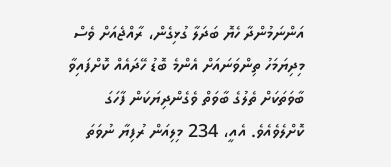އަންނަމުންދާ ހެޔޮ ބަދަލާ ގުޅިގެން، ރާއްޖެއަށް ވެސް މިދިޔަމަހު ތިންވަނައަށް އެންމެ ބޮޑު ހޭދައެއް ކޮށްފައިވާ ބާވަތަކަށް ތެލުގެ ބާވަތް ވެގެންދިޔަކަން ފާހަގަ ކޮށްލެވެއެވެ. އެއީ، 234 މިލިއަން ރުފިޔާ ނުވަތަ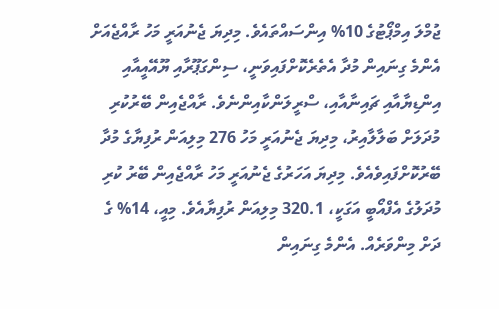ޖުމްލަ އިމްޕޯޓުގެ 10% އިންސައްތައެވެ. މިދިޔަ ޖެނުއަރީ މަހު ރާއްޖެއަށް އެންމެ ގިނައިން މުދާ އެތެރެކޮށްފައިވަނީ، ސިންގަޕޫރާއި ޔޫއޭއީއާއި އިންޑިޔާއާއި ޗައިނާއާއި، ސްރީލަންކާއިންނެވެ. ރާއްޖެއިން ބޭރުކުރި މުދަލަށް ބަލާލާއިރު، މިދިޔަ ޖެނުއަރީ މަހު 276 މިލިއަން ރުފިޔާގެ މުދާ ބޭރުކޮށްފައިވެއެވެ. މިދިޔަ އަހަރުގެ ޖެނުއަރީ މަހު ރާއްޖެއިން ބޭރު ކުރި މުދަލުގެ އެފްއޯބީ އަގަކީ، 320.1 މިލިއަން ރުފިޔާއެވެ. މިއީ، 14% ގެ ދަށް މިންވަރެއް. އެންމެ ގިނައިން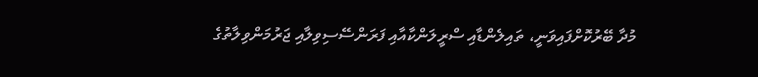މުދާ ބޭރުކޮށްފައިވަނީ، ތައިލެންޑާއި ސްރީލަންކާއާއި ފަރަންސޭސިވިލާއި ޖަރުމަންވިލާތުގެ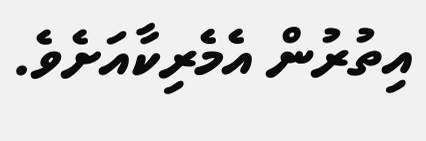އިތުރުން އެމެރިކާއަށެވެ.